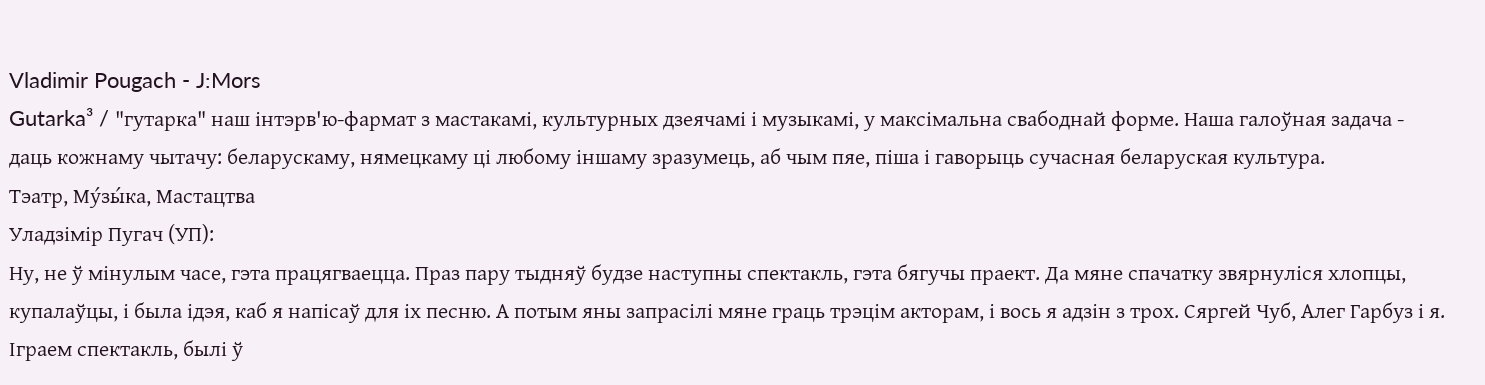Vladimir Pougach - J:Mors
Gutarka³ / "гутарка" наш інтэрв'ю-фармат з мастакамі, культурных дзеячамі і музыкамі, у максімальна свабоднай форме. Наша галоўная задача - даць кожнаму чытачу: беларускаму, нямецкаму ці любому іншаму зразумець, аб чым пяе, піша і гаворыць сучасная беларуская культура.
Тэатр, Му́зы́ка, Мастацтва
Уладзімір Пугач (УП):
Ну, не ў мінулым часе, гэта працягваецца. Праз пару тыдняў будзе наступны спектакль, гэта бягучы праект. Да мяне спачатку звярнуліся хлопцы, купалаўцы, і была ідэя, каб я напісаў для іх песню. А потым яны запрасілі мяне граць трэцім акторам, і вось я адзін з трох. Сяргей Чуб, Алег Гарбуз і я. Іграем спектакль, былі ў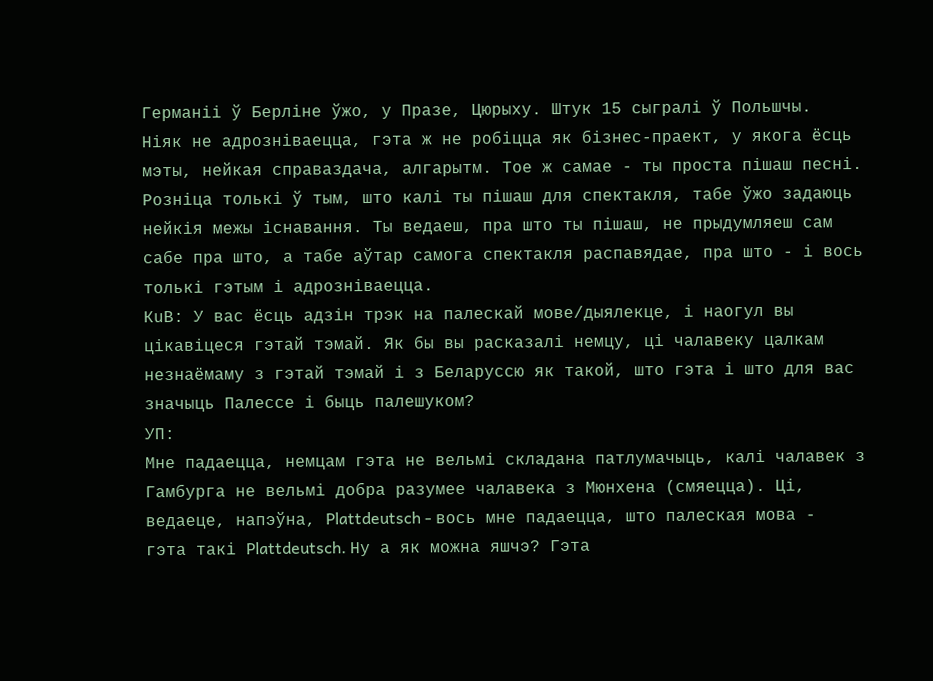Германіі ў Берліне ўжо, у Празе, Цюрыху. Штук 15 сыгралі ў Польшчы.
Ніяк не адрозніваецца, гэта ж не робіцца як бізнес-праект, у якога ёсць мэты, нейкая справаздача, алгарытм. Тое ж самае - ты проста пішаш песні. Розніца толькі ў тым, што калі ты пішаш для спектакля, табе ўжо задаюць нейкія межы існавання. Ты ведаеш, пра што ты пішаш, не прыдумляеш сам сабе пра што, а табе аўтар самога спектакля распавядае, пра што - і вось толькі гэтым і адрозніваецца.
КuB: У вас ёсць адзін трэк на палескай мове/дыялекце, і наогул вы цікавіцеся гэтай тэмай. Як бы вы расказалі немцу, ці чалавеку цалкам незнаёмаму з гэтай тэмай і з Беларуссю як такой, што гэта і што для вас значыць Палессе і быць палешуком?
УП:
Мне падаецца, немцам гэта не вельмі складана патлумачыць, калі чалавек з Гамбурга не вельмі добра разумее чалавека з Мюнхена (смяецца). Ці, ведаеце, напэўна, Plattdeutsch - вось мне падаецца, што палеская мова - гэта такі Plattdeutsch. Ну а як можна яшчэ? Гэта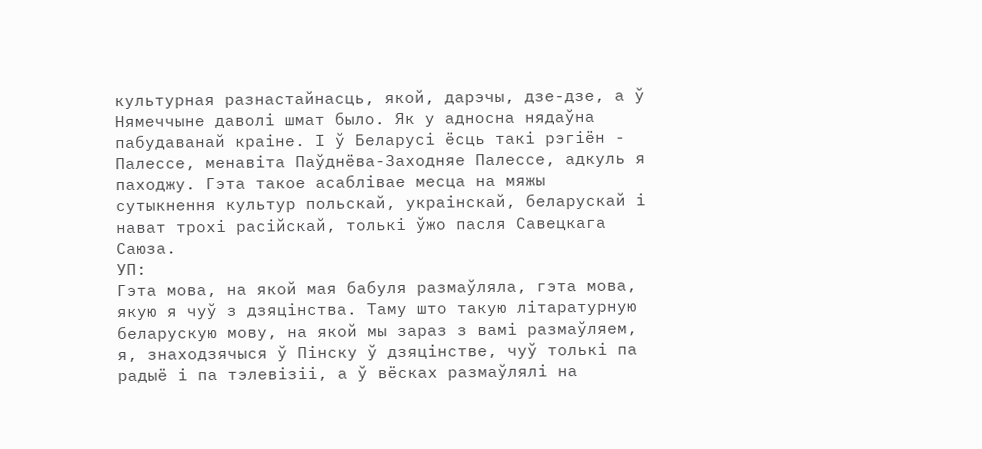культурная разнастайнасць, якой, дарэчы, дзе-дзе, а ў Нямеччыне даволі шмат было. Як у адносна нядаўна пабудаванай краіне. І ў Беларусі ёсць такі рэгіён - Палессе, менавіта Паўднёва-Заходняе Палессе, адкуль я паходжу. Гэта такое асаблівае месца на мяжы сутыкнення культур польскай, украінскай, беларускай і нават трохі расійскай, толькі ўжо пасля Савецкага Саюза.
УП:
Гэта мова, на якой мая бабуля размаўляла, гэта мова, якую я чуў з дзяцінства. Таму што такую літаратурную беларускую мову, на якой мы зараз з вамі размаўляем, я, знаходзячыся ў Пінску ў дзяцінстве, чуў толькі па радыё і па тэлевізіі, а ў вёсках размаўлялі на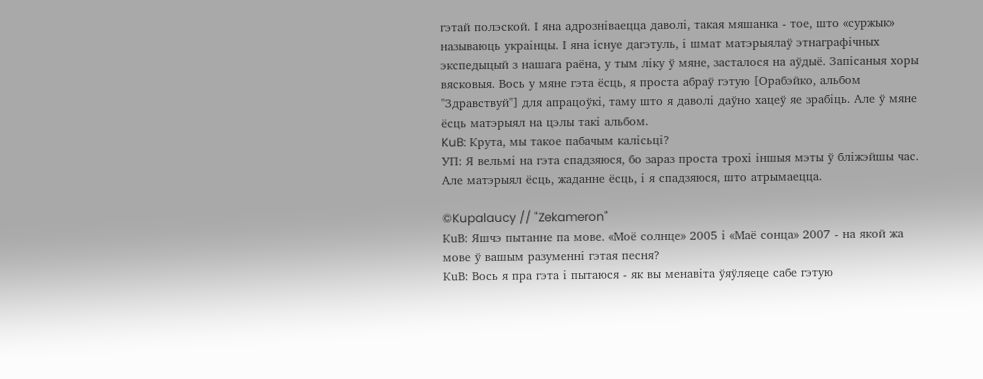гэтай полэской. І яна адрозніваецца даволі, такая мяшанка - тое, што «суржык» называюць украінцы. І яна існуе дагэтуль, і шмат матэрыялаў этнаграфічных экспедыцый з нашага раёна, у тым ліку ў мяне, засталося на аўдыё. Запісаныя хоры вясковыя. Вось у мяне гэта ёсць, я проста абраў гэтую [Орабэйко, альбом "Здравствуй"] для апрацоўкі, таму што я даволі даўно хацеў яе зрабіць. Але ў мяне ёсць матэрыял на цэлы такі альбом.
KuB: Крута, мы такое пабачым калісьці?
УП: Я вельмі на гэта спадзяюся, бо зараз проста трохі іншыя мэты ў бліжэйшы час. Але матэрыял ёсць, жаданне ёсць, і я спадзяюся, што атрымаецца.

©Kupalaucy // "Zekameron"
КuB: Яшчэ пытанне па мове. «Моё солнце» 2005 і «Маё сонца» 2007 - на якой жа мове ў вашым разуменні гэтая песня?
КuB: Вось я пра гэта і пытаюся - як вы менавіта ўяўляеце сабе гэтую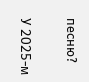песню?

У 2025-м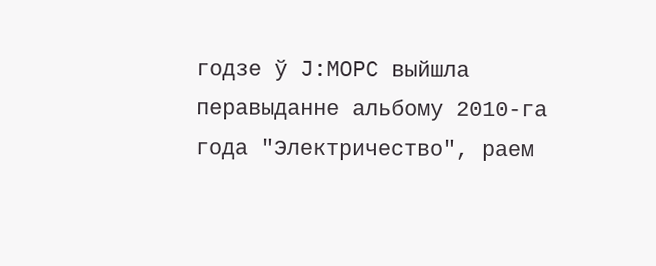годзе ў J:MOPC выйшла перавыданне альбому 2010-га года "Электричество", раем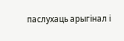паслухаць арыгінал і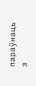параўнаць з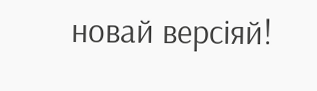новай версіяй!